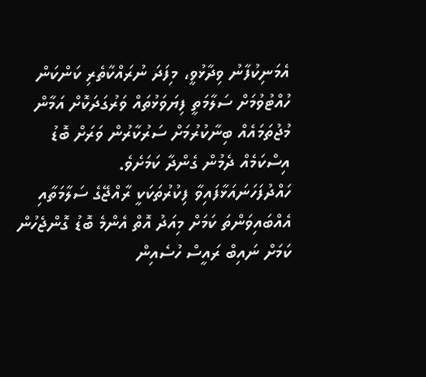އެމަނިކުފާނު ވިދާޅުވީ، މިފަދަ ނުރައްކާތެރި ކަންކަން ހުއްޓުވުމަށް ސަލާމަތީ ފިޔަވަޅުތައް ވަރުގަދަކޮށް އަމާން މުޖުތަމައެއް ބިނާކުރުމަށް ސަރުކާރުން ވަރަށް ބޮޑު އިސްކަމެއް ދެމުން ގެންދާ ކަމަށެވެ.
ހައްދުފަހަނައަޅާފައިވާ ފިކުރުތަކަކީ ރާއްޖޭގެ ސަލާމަތާއި އެއްބައިވަންތަ ކަމަށް މިއަދު އޮތް އެންމެ ބޮޑު ގޮންޖެހުން ކަމަށް ނައިބް ރައީސް ހުސެއިން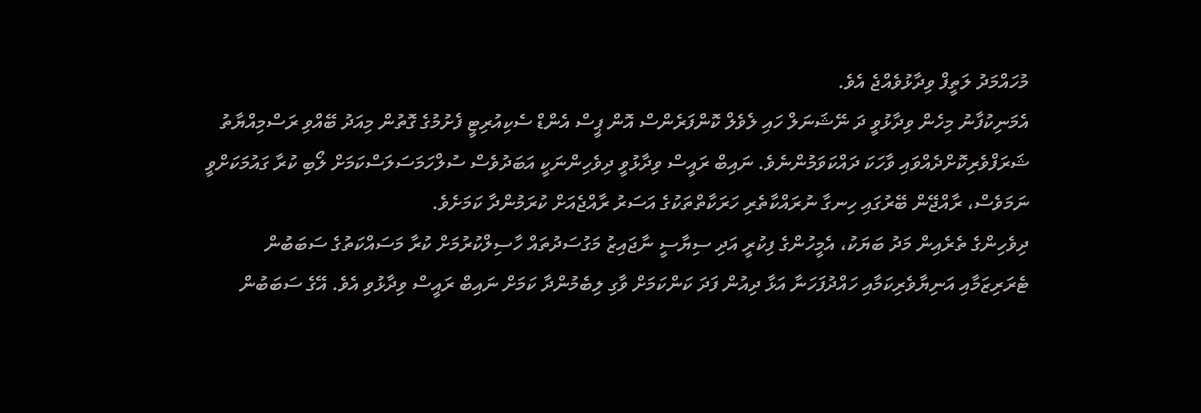މުހައްމަދު ލަތީފް ވިދާޅުވެއްޖެ އެވެ.
އެމަނިކުފާނު މިހެން ވިދާޅުވީ ދަ ނޭޝަނަލް ހައި ލެވެލް ކޮންފަރެންސް އޮން ޕީސް އެންޑް ސެކިއުރިޓީ ފެށުމުގެ ގޮތުން މިއަދު ބޭއްވި ރަސްމިއްޔާތު ޝަރަފްވެރިކޮށްދެއްވައި ވާހަކަ ދައްކަވަމުންނެވެ. ނައިބް ރައީސް ވިދާޅުވީ ދިވެހިންނަކީ އަބަދުވެސް ސުލްހަމަސަލަސްކަމަށް ލޯބި ކުރާ ގައުމަކަށްވީ ނަމަވެސް، ރާއްޖޭން ބޭރުގައި ހިނގާ ނުރައްކާތެރި ހަރަކާތްތަކުގެ އަސަރު ރާއްޖެއަށް ކުރަމުންދާ ކަމަށެވެ.
ދިވެހިންގެ ތެރެއިން މަދު ބަޔަކު، އެމީހުންގެ ފިކުރީ އަދި ސިޔާސީ ނާޖައިޒު މަގުސަދުތައް ހާސިލްކުރުމަށް ކުރާ މަސައްކަތުގެ ސަބަބުން ޓެރަރިޒަމާއި އަނިޔާވެރިކަމާއި ހައްދުފަހަނާ އަޅާ ދިއުން ފަދަ ކަންކަމަށް ވާގި ލިބެމުންދާ ކަމަށް ނައިބް ރައީސް ވިދާޅުވި އެވެ. އޭގެ ސަބަބުން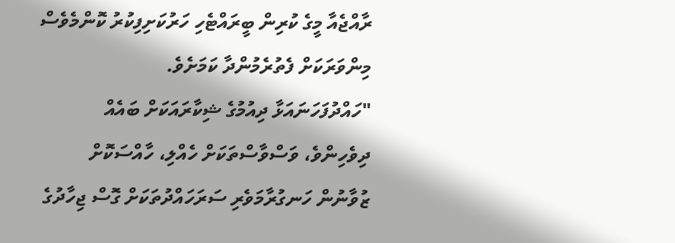ރާއްޖެއާ މީގެ ކުރިން ބީރައްޓެހި ހަރުކަށިފިކުރު ކޮންމެވެސް މިންވަރަކަށް ފެތުރެމުންދާ ކަމަށެވެ.
"ހައްދުފަހަނައަޅާ ދިއުމުގެ ޝިކާރައަކަށް ބައެއް ދިވެހިންވެ، ވަސްވާސްތަކަށް ހެއްލި، ހާއްސަކޮށް ޒުވާނުން ހަނގުރާމަވެރި ސަރަހައްދުތަކަށް ގޮސް ޖިހާދުގެ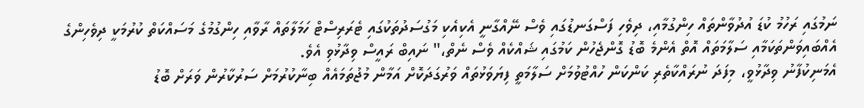ނަމުގައި ރަހުމު ކުޑަ އުދުވާންތައް ހިންގުމާއި، ދިވެހި ފަސްގަނޑުގައި ވެސް ނޭއްގާނީ އެކިއެކި މަގުސަދުތަކުގައި ޓެރަރިސްޓް ހަމަލާތައް ރާވާއި ހިންގުމުގެ މަސައްކަތް ކުރުމަކީ ދިވެހިންގެ އެއްބައިވަންތަކަމާއި ސަލާމަތައް އޮތް އެންމެ ބޮޑު ގޮންޖެހުން ކަމުގައި ޝައްކެއް ވެސް ނެތް،" ނައިބް ރައީސް ވިދާޅުވި އެވެ.
އެމަނިކުފާނު ވިދާޅުވީ، މިފަދަ ނުރައްކާތެރި ކަންކަން ހުއްޓުވުމަށް ސަލާމަތީ ފިޔަވަޅުތައް ވަރުގަދަކޮށް އަމާން މުޖުތަމައެއް ބިނާކުރުމަށް ސަރުކާރުން ވަރަށް ބޮޑު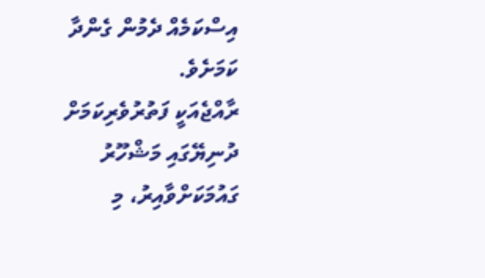އިސްކަމެއް ދެމުން ގެންދާ ކަމަށެވެ.
ރާއްޖެއަކީ ފަތުރުވެރިކަމަށް ދުނިޔޭގައި މަޝްހޫރު ގައުމަކަށްވާއިރު، މި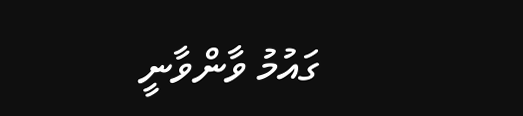ގައުމު ވާންވާނީ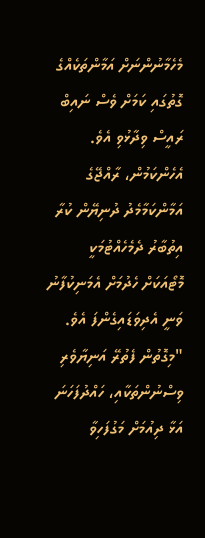މެހެމާނުންނަށް އަމާންތަކެއްގެ ގޮތުގައި ކަމަށް ވެސް ނައިބް ރައީސް ވިދާޅުވި އެވެ. އެހެންކަމުން، ރާއްޖޭގެ އަމާންކަމާމެދު ދުނިޔޭން ކުރާ އިތުބާރު ދެމެހެއްޓުމަކީ މޮޓޯއަކަށް ހެދުމަށް އެމަނިކުފާނު ވަނީ އެދިވަޑައިގެންފަ އެވެ.
"މިގޮތުން ފެތުރޭ އަނިޔާވެރި ވިސްނުންތަކާއި، ހައްދުފަހަނަ އަޅާ ދިއުމަށް މަގުފަހިވާ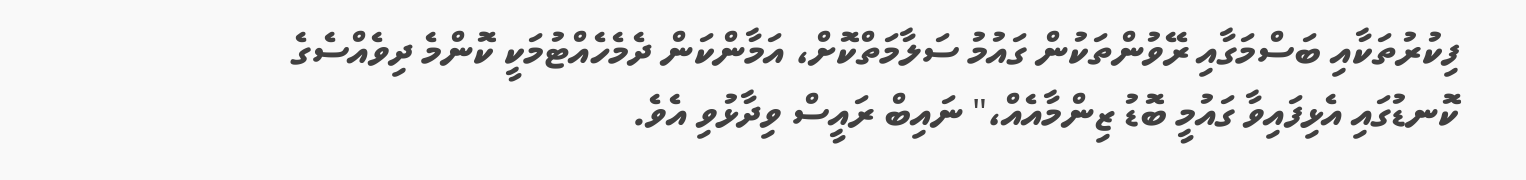ފިކުރުތަކާއި ބަސްމަގާއި ރޭވުންތަކުން ގައުމު ސަލާމަތްކޮށް، އަމާންކަން ދެމެހެއްޓުމަކީ ކޮންމެ ދިވެއްސެގެ ކޮނޑުގައި އެޅިފައިވާ ގައުމީ ބޮޑު ޒިންމާއެއް،" ނައިބް ރައީސް ވިދާޅުވި އެވެ.